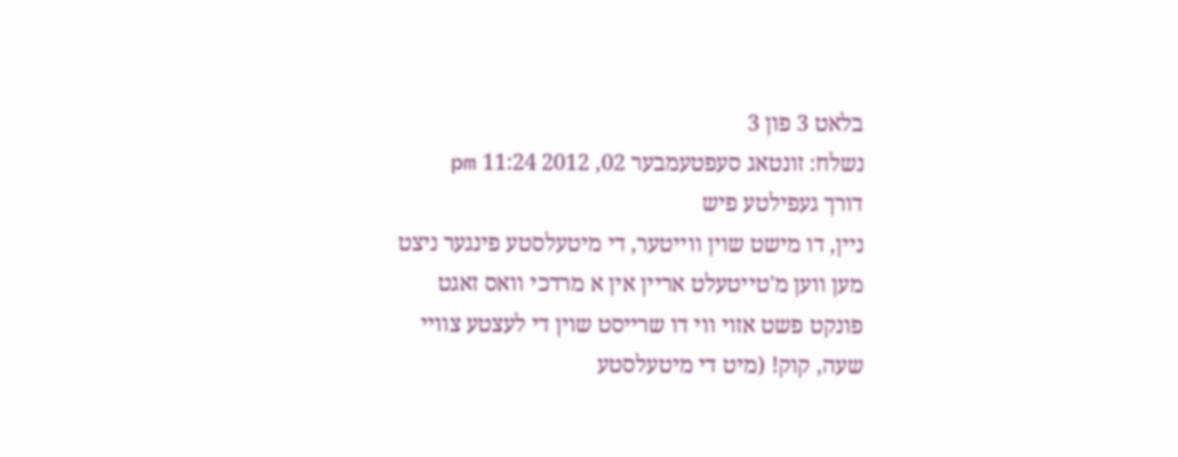בלאט 3 פון 3
נשלח: זונטאג סעפטעמבער 02, 2012 11:24 pm
דורך געפילטע פיש
ניין, דו מישט שוין ווייטער, די מיטעלסטע פינגער ניצט מען ווען מ'טייטעלט אריין אין א מרדכי וואס זאגט פונקט פשט אזוי ווי דו שרייסט שוין די לעצטע צוויי שעה, קוק! (מיט די מיטעלסטע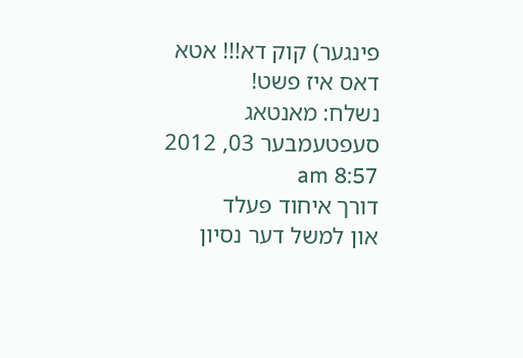פינגער) קוק דא!!! אטא דאס איז פשט!
נשלח: מאנטאג סעפטעמבער 03, 2012 8:57 am
דורך איחוד פעלד
און למשל דער נסיון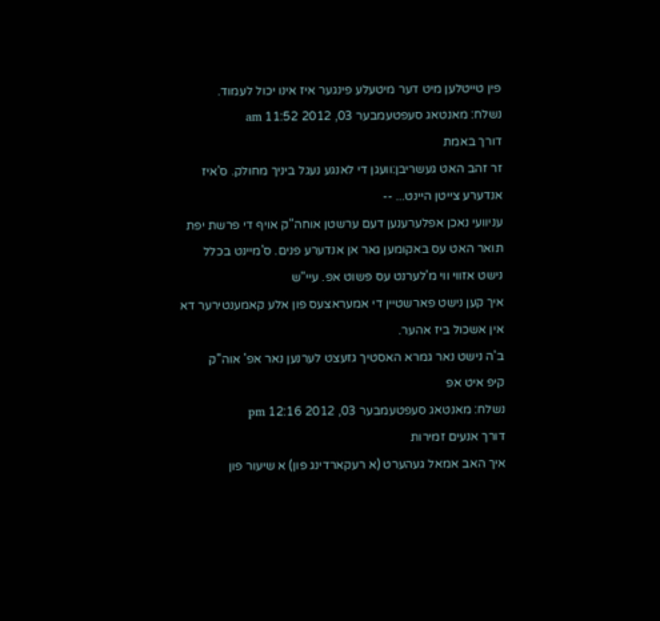פין טייטלען מיט דער מיטעלע פינגער איז אינו יכול לעמוד.
נשלח: מאנטאג סעפטעמבער 03, 2012 11:52 am
דורך באמת
זר זהב האט געשריבן:וועגן די לאנגע נעגל ביניך מחולק. ס'איז אנדערע צייטן היינט... --
עניוועי נאכן אפלערענען דעם ערשטן אוחה"ק אויף די פרשת יפת תואר האט עס באקומען גאר אן אנדערע פנים. ס'מיינט בכלל
נישט אזווי ווי מ'לערנט עס פשוט אפ. עיי"ש
איך קען נישט פארשטיין די אמעראצעס פון אלע קאמענטירער דא אין אשכול ביז אהער.
ב'ה נישט נאר גמרא האסטיך גזעצט לערנען נאר אפ' אוה''ק
קיפ איט אפ
נשלח: מאנטאג סעפטעמבער 03, 2012 12:16 pm
דורך אנעים זמירות
איך האב אמאל געהערט (א רעקארדינג פון) א שיעור פון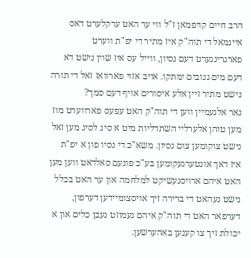הרב חיים קויפמאן ז"ל ווי ער האט ערקלערט דאס איינמאל די תוה"ק איז מתיר די יפ"ת ווערט פארגרינגערט דעם נסיון, ווייל עס איז שוין נישט דא דעם מים גנובים ימתקו. אויב אזוי פארוואז זאל די תורה נישט מתיר זיין אלע איסורים אויף דעם סמך?
נאר אלגעמיין ווען די תוה"ק האט עפעס פארווערט מוז מען טוהן אלערליי השתדליות מיט א סיג לסיג מען זאל נישט צוקומען צום נסיון. משא"כ די נסיו פון א יפ"ת איז דאך אונטערגעקומען בע"כ פונעם סאלדאט ווען מען האט איהם ארויסגעשיקט למלחמה און ער האט בכלל נישט געהאט די ברירה זיך אויסצומיידען דערפון, דערפאר האט די תוה"ק איהם געמוזט געבן כלים און א יכולת זיך צו קענען באהערשען.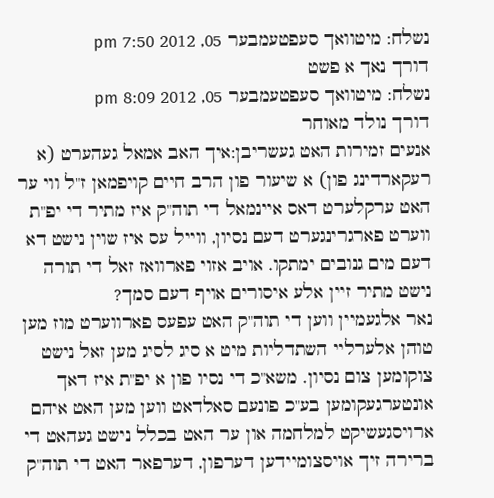נשלח: מיטוואך סעפטעמבער 05, 2012 7:50 pm
דורך נאך א פשט
נשלח: מיטוואך סעפטעמבער 05, 2012 8:09 pm
דורך נולד מאוחר
אנעים זמירות האט געשריבן:איך האב אמאל געהערט (א רעקארדינג פון) א שיעור פון הרב חיים קויפמאן ז"ל ווי ער האט ערקלערט דאס איינמאל די תוה"ק איז מתיר די יפ"ת ווערט פארגרינגערט דעם נסיון, ווייל עס איז שוין נישט דא דעם מים גנובים ימתקו. אויב אזוי פארוואז זאל די תורה נישט מתיר זיין אלע איסורים אויף דעם סמך?
נאר אלגעמיין ווען די תוה"ק האט עפעס פארווערט מוז מען טוהן אלערליי השתדליות מיט א סיג לסיג מען זאל נישט צוקומען צום נסיון. משא"כ די נסיו פון א יפ"ת איז דאך אונטערגעקומען בע"כ פונעם סאלדאט ווען מען האט איהם ארויסגעשיקט למלחמה און ער האט בכלל נישט געהאט די ברירה זיך אויסצומיידען דערפון, דערפאר האט די תוה"ק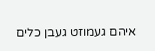איהם געמוזט געבן כלים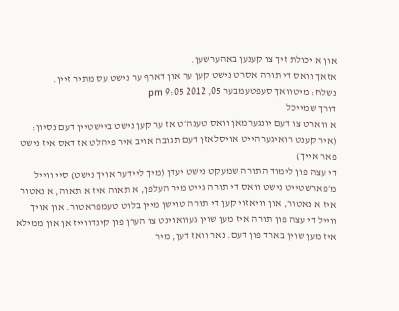און א יכולת זיך צו קענען באהערשען.
אזאך וואס די תורה אסרט נישט קען ער און דארף ער נישט עס מתיר זיין.
נשלח: מיטוואך סעפטעמבער 05, 2012 9:05 pm
דורך שמייכל
א ווארט צו דעם יונגערמאן וואס טענה׳ט אז ער קען נישט ביישטיין דעם נסיון:
(איר קענט רואיגערהייט אויסלאזן דעם תגובה אויב איר פיהלט אז דאס איז נישט פאר אייך)
די עצה פון לימוד התורה שמעקט נישט יעדן (מיך ליידער אויך נישט) סיי ווייל מ׳פארשטייט נישט וואס די תורה גייט מיר העלפן, א תאוה איז א תאוה, א נאטור איז א נאטור, און וויאזוי קען די תורה טוישן מיין בלוט טעמפראטור. און אויך ווייל די עצה פון תורה איז מען שוין געוואוינט צו הערן פון קינדווייז אן און ממילא איז מען שוין בארד פון דעם. נאר וואז דען, מיר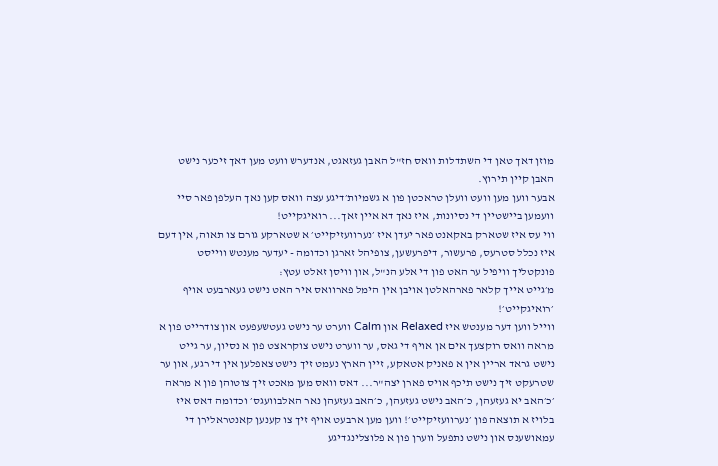מוזן דאך טאן די השתדלות וואס חז"ל האבן געזאגט, אנדערש וועט מען דאך זיכער נישט האבן קיין תירוץ.
אבער ווען מען וועט וועלן טראכטן פון א גשמיות׳דיגע עצה וואס קען נאך העלפן פאר סיי וועמען ביישטיין די נסיונות, איז נאך דא איין זאך... רואיגקייט!
ווי עס איז שטארק באקאנט פאר יעדן איז ׳נערוועזיקייט׳ א שטארקע גורם צו תאוה, אין דעם איז נכלל סטרעס, פרעשור, דיפרעשען, צופיהל זארגן וכדומה - יעדער מענטש ווייסט פונקטליך וויפיל ער האט פון די אלע הנ"ל, און וויסן זאלט עטץ:
מ׳גייט אייך קלאר פארהאלטן אויבן אין הימל פארוואס איר האט נישט געארבעט אויף ׳רואיגקייט׳!
ווייל ווען דער מענטש איז Relaxed און Calm ווערט ער נישט געטשעפעט און צודרייט פון א מראה וואס רוקצעך אים אן אויף די גאס, ער ווערט נישט צוקראצט פון א נסיון, ער גייט נישט גראד אריין אין א פאניק אטאקע, זיין הארץ נעמט זיך נישט צאפלען אין די רגע, און ער שטרעקט זיך נישט תיכף אויס פארן יצה"ר... דאס וואס מען מאכט זיך צוטוהן פון א מראה ׳כ׳האב יא געזעהן, כ׳האב נישט געזעהן, כ׳האב געזעהן נאר האלבוועגס׳ וכדומה דאס איז בלויז א תוצאה פון ׳נערוועזיקייט׳! ווען מען ארבעט אויף זיך צו קענען קאנטראלירן די עמאושענס און נישט נתפעל ווערן פון א פלוצלינגדיגע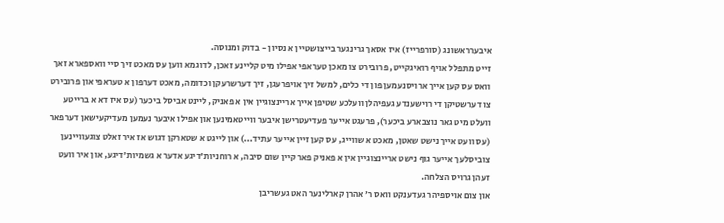איבערראשונג (סורפרייז) איז אסאך גרינגער בייצושטיין א נסיון - בדוק ומנוסה.
זייט מתפלל אויף רואיגקייט, פרובירט צו מאכן טעראפי אפילו מיט קליינע זאכן, לדוגמא ווען עס מאכט זיך סיי וואספארא זאך וואס עס קען אייך ארויסנעמען פון די כלים, למשל זיך אויפרעגן, זיך דערשרעקן וכדומה, מאכט דערפון א טעראפי און פרובירט צו דערשטיקן די רוישענדע געפיהלן וועלכע שטיפן אייך אריינצוגיין אין א פאניק, ליינט אביסל ביכער (עס איז דא א ברייטע וועלט מיט גאר נוצבארע ביכער), פרעגט אייער פעדיעטרישן איבער ווייטאמינען און אפילו איבער נעמען מעדיקעישאן דערפאר (עס וועט אייך נישט שאטן, מאכט א שווייג, עס קען זיין אייער עתיד...) און לייגט א שטארקן דגוש אז איר זאלט צוגעוויינען צוביסלעך אייער גוף נישט אריינצוגיין אין א פאניק פאר קיין שום סיבה, א רוחניות׳דיגע אדער א גשמיות׳דיגע, און איר וועט זעהן גרויס הצלחה.
און צום אויספיהר געדענקט וואס ר׳ אהרן קארלינער האט געשריבן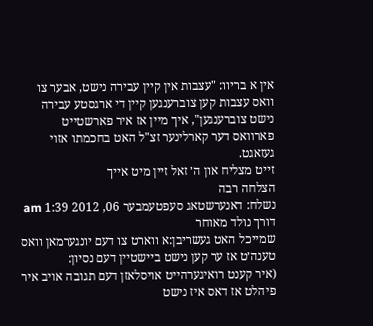אין א בריוו: "עצבות אין קיין עבירה נישט, אבער צו וואס עצבות קען צוברענגען קיין די ארגסטע עבירה נישט צוברענגען", איך מיין אז איר פארשטייט פארוואס דער קארלינער זצ"ל האט בחכמתו אזוי געזאגט.
זייט מצליח און ה׳ זאל זיין מיט אייך
הצלחה רבה
נשלח: דאנערשטאג סעפטעמבער 06, 2012 1:39 am
דורך נולד מאוחר
שמייכל האט געשריבן:א ווארט צו דעם יונגערמאן וואס טענה׳ט אז ער קען נישט ביישטיין דעם נסיון:
(איר קענט רואיגערהייט אויסלאזן דעם תגובה אויב איר פיהלט אז דאס איז נישט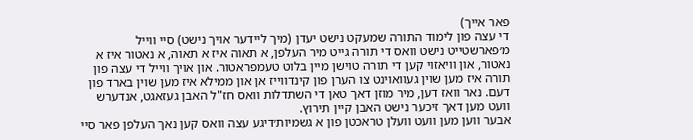פאר אייך)
די עצה פון לימוד התורה שמעקט נישט יעדן (מיך ליידער אויך נישט) סיי ווייל מ׳פארשטייט נישט וואס די תורה גייט מיר העלפן, א תאוה איז א תאוה, א נאטור איז א נאטור, און וויאזוי קען די תורה טוישן מיין בלוט טעמפראטור. און אויך ווייל די עצה פון תורה איז מען שוין געוואוינט צו הערן פון קינדווייז אן און ממילא איז מען שוין בארד פון דעם. נאר וואז דען, מיר מוזן דאך טאן די השתדלות וואס חז"ל האבן געזאגט, אנדערש וועט מען דאך זיכער נישט האבן קיין תירוץ.
אבער ווען מען וועט וועלן טראכטן פון א גשמיות׳דיגע עצה וואס קען נאך העלפן פאר סיי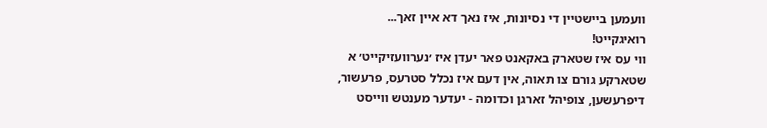וועמען ביישטיין די נסיונות, איז נאך דא איין זאך... רואיגקייט!
ווי עס איז שטארק באקאנט פאר יעדן איז ׳נערוועזיקייט׳ א שטארקע גורם צו תאוה, אין דעם איז נכלל סטרעס, פרעשור, דיפרעשען, צופיהל זארגן וכדומה - יעדער מענטש ווייסט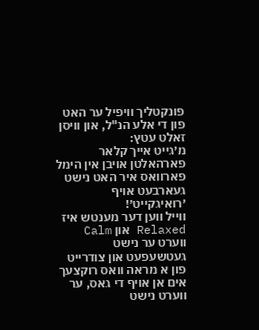פונקטליך וויפיל ער האט פון די אלע הנ"ל, און וויסן זאלט עטץ:
מ׳גייט אייך קלאר פארהאלטן אויבן אין הימל פארוואס איר האט נישט געארבעט אויף ׳רואיגקייט׳!
ווייל ווען דער מענטש איז Relaxed און Calm ווערט ער נישט געטשעפעט און צודרייט פון א מראה וואס רוקצעך אים אן אויף די גאס, ער ווערט נישט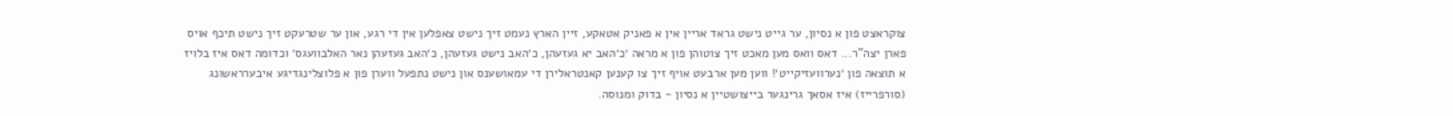צוקראצט פון א נסיון, ער גייט נישט גראד אריין אין א פאניק אטאקע, זיין הארץ נעמט זיך נישט צאפלען אין די רגע, און ער שטרעקט זיך נישט תיכף אויס פארן יצה"ר... דאס וואס מען מאכט זיך צוטוהן פון א מראה ׳כ׳האב יא געזעהן, כ׳האב נישט געזעהן, כ׳האב געזעהן נאר האלבוועגס׳ וכדומה דאס איז בלויז א תוצאה פון ׳נערוועזיקייט׳! ווען מען ארבעט אויף זיך צו קענען קאנטראלירן די עמאושענס און נישט נתפעל ווערן פון א פלוצלינגדיגע איבערראשונג (סורפרייז) איז אסאך גרינגער בייצושטיין א נסיון - בדוק ומנוסה.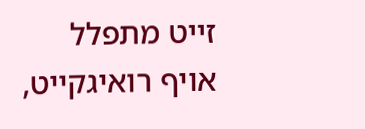זייט מתפלל אויף רואיגקייט,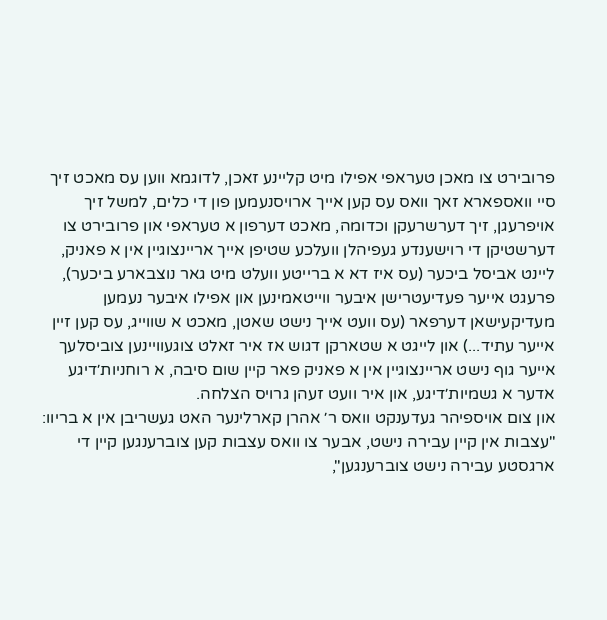פרובירט צו מאכן טעראפי אפילו מיט קליינע זאכן, לדוגמא ווען עס מאכט זיך סיי וואספארא זאך וואס עס קען אייך ארויסנעמען פון די כלים, למשל זיך אויפרעגן, זיך דערשרעקן וכדומה, מאכט דערפון א טעראפי און פרובירט צו דערשטיקן די רוישענדע געפיהלן וועלכע שטיפן אייך אריינצוגיין אין א פאניק, ליינט אביסל ביכער (עס איז דא א ברייטע וועלט מיט גאר נוצבארע ביכער), פרעגט אייער פעדיעטרישן איבער ווייטאמינען און אפילו איבער נעמען מעדיקעישאן דערפאר (עס וועט אייך נישט שאטן, מאכט א שווייג, עס קען זיין אייער עתיד...) און לייגט א שטארקן דגוש אז איר זאלט צוגעוויינען צוביסלעך אייער גוף נישט אריינצוגיין אין א פאניק פאר קיין שום סיבה, א רוחניות׳דיגע אדער א גשמיות׳דיגע, און איר וועט זעהן גרויס הצלחה.
און צום אויספיהר געדענקט וואס ר׳ אהרן קארלינער האט געשריבן אין א בריוו: "עצבות אין קיין עבירה נישט, אבער צו וואס עצבות קען צוברענגען קיין די ארגסטע עבירה נישט צוברענגען",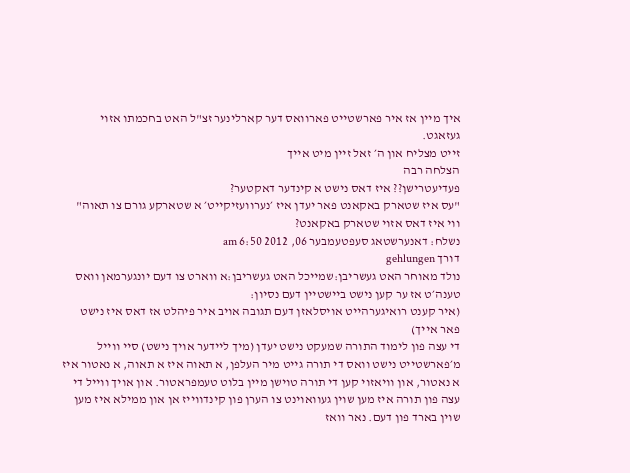איך מיין אז איר פארשטייט פארוואס דער קארלינער זצ"ל האט בחכמתו אזוי געזאגט.
זייט מצליח און ה׳ זאל זיין מיט אייך
הצלחה רבה
פעדיעטרישן?? איז דאס נישט א קינדער דאקטער?
"עס איז שטארק באקאנט פאר יעדן איז ׳נערוועזיקייט׳ א שטארקע גורם צו תאוה"
ווי איז דאס אזוי שטארק באקאנט?
נשלח: דאנערשטאג סעפטעמבער 06, 2012 6:50 am
דורך gehlungen
נולד מאוחר האט געשריבן:שמייכל האט געשריבן:א ווארט צו דעם יונגערמאן וואס טענה׳ט אז ער קען נישט ביישטיין דעם נסיון:
(איר קענט רואיגערהייט אויסלאזן דעם תגובה אויב איר פיהלט אז דאס איז נישט פאר אייך)
די עצה פון לימוד התורה שמעקט נישט יעדן (מיך ליידער אויך נישט) סיי ווייל מ׳פארשטייט נישט וואס די תורה גייט מיר העלפן, א תאוה איז א תאוה, א נאטור איז א נאטור, און וויאזוי קען די תורה טוישן מיין בלוט טעמפראטור. און אויך ווייל די עצה פון תורה איז מען שוין געוואוינט צו הערן פון קינדווייז אן און ממילא איז מען שוין בארד פון דעם. נאר וואז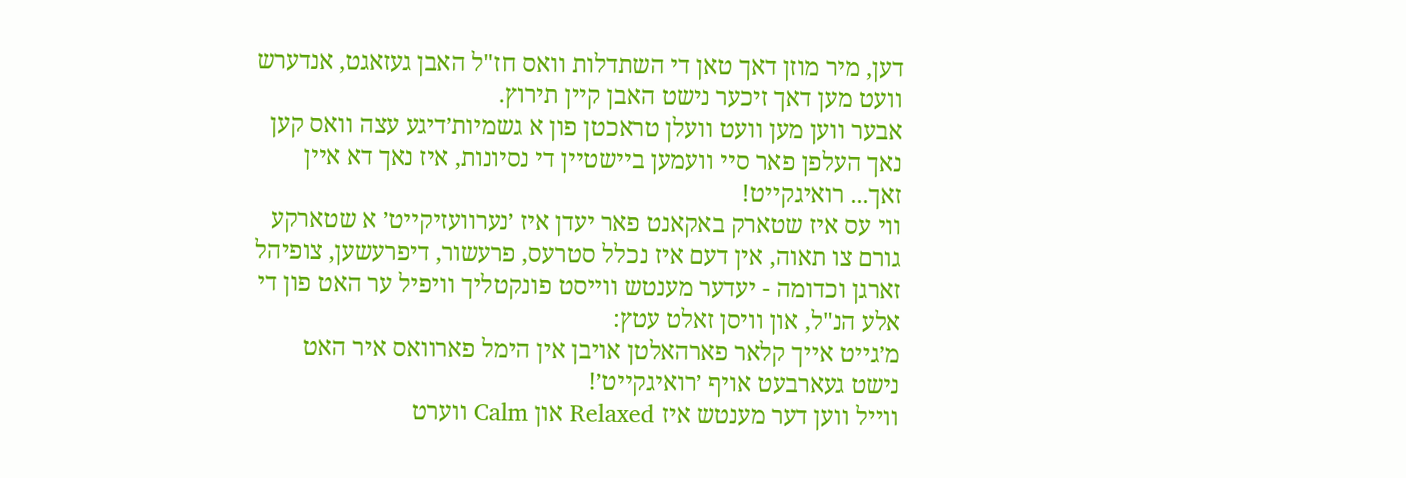דען, מיר מוזן דאך טאן די השתדלות וואס חז"ל האבן געזאגט, אנדערש וועט מען דאך זיכער נישט האבן קיין תירוץ.
אבער ווען מען וועט וועלן טראכטן פון א גשמיות׳דיגע עצה וואס קען נאך העלפן פאר סיי וועמען ביישטיין די נסיונות, איז נאך דא איין זאך... רואיגקייט!
ווי עס איז שטארק באקאנט פאר יעדן איז ׳נערוועזיקייט׳ א שטארקע גורם צו תאוה, אין דעם איז נכלל סטרעס, פרעשור, דיפרעשען, צופיהל זארגן וכדומה - יעדער מענטש ווייסט פונקטליך וויפיל ער האט פון די אלע הנ"ל, און וויסן זאלט עטץ:
מ׳גייט אייך קלאר פארהאלטן אויבן אין הימל פארוואס איר האט נישט געארבעט אויף ׳רואיגקייט׳!
ווייל ווען דער מענטש איז Relaxed און Calm ווערט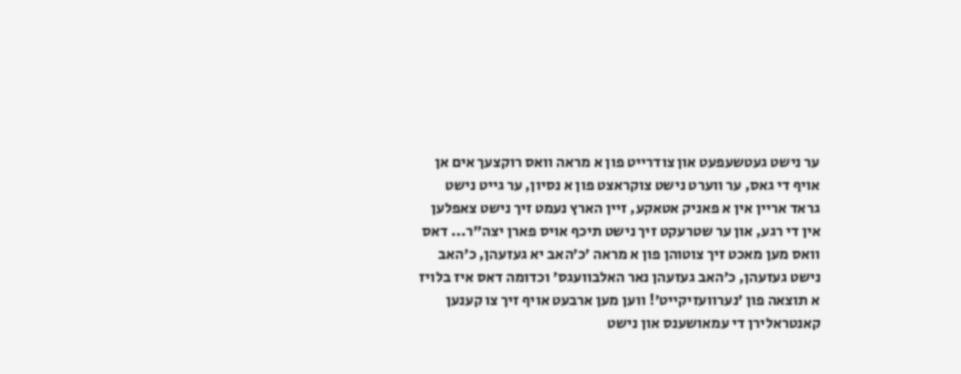ער נישט געטשעפעט און צודרייט פון א מראה וואס רוקצעך אים אן אויף די גאס, ער ווערט נישט צוקראצט פון א נסיון, ער גייט נישט גראד אריין אין א פאניק אטאקע, זיין הארץ נעמט זיך נישט צאפלען אין די רגע, און ער שטרעקט זיך נישט תיכף אויס פארן יצה"ר... דאס וואס מען מאכט זיך צוטוהן פון א מראה ׳כ׳האב יא געזעהן, כ׳האב נישט געזעהן, כ׳האב געזעהן נאר האלבוועגס׳ וכדומה דאס איז בלויז א תוצאה פון ׳נערוועזיקייט׳! ווען מען ארבעט אויף זיך צו קענען קאנטראלירן די עמאושענס און נישט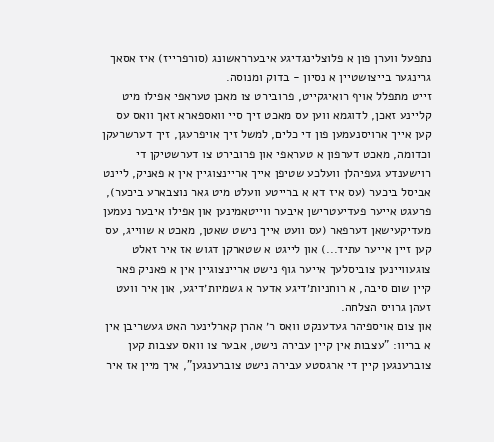נתפעל ווערן פון א פלוצלינגדיגע איבערראשונג (סורפרייז) איז אסאך גרינגער בייצושטיין א נסיון - בדוק ומנוסה.
זייט מתפלל אויף רואיגקייט, פרובירט צו מאכן טעראפי אפילו מיט קליינע זאכן, לדוגמא ווען עס מאכט זיך סיי וואספארא זאך וואס עס קען אייך ארויסנעמען פון די כלים, למשל זיך אויפרעגן, זיך דערשרעקן וכדומה, מאכט דערפון א טעראפי און פרובירט צו דערשטיקן די רוישענדע געפיהלן וועלכע שטיפן אייך אריינצוגיין אין א פאניק, ליינט אביסל ביכער (עס איז דא א ברייטע וועלט מיט גאר נוצבארע ביכער), פרעגט אייער פעדיעטרישן איבער ווייטאמינען און אפילו איבער נעמען מעדיקעישאן דערפאר (עס וועט אייך נישט שאטן, מאכט א שווייג, עס קען זיין אייער עתיד...) און לייגט א שטארקן דגוש אז איר זאלט צוגעוויינען צוביסלעך אייער גוף נישט אריינצוגיין אין א פאניק פאר קיין שום סיבה, א רוחניות׳דיגע אדער א גשמיות׳דיגע, און איר וועט זעהן גרויס הצלחה.
און צום אויספיהר געדענקט וואס ר׳ אהרן קארלינער האט געשריבן אין א בריוו: "עצבות אין קיין עבירה נישט, אבער צו וואס עצבות קען צוברענגען קיין די ארגסטע עבירה נישט צוברענגען", איך מיין אז איר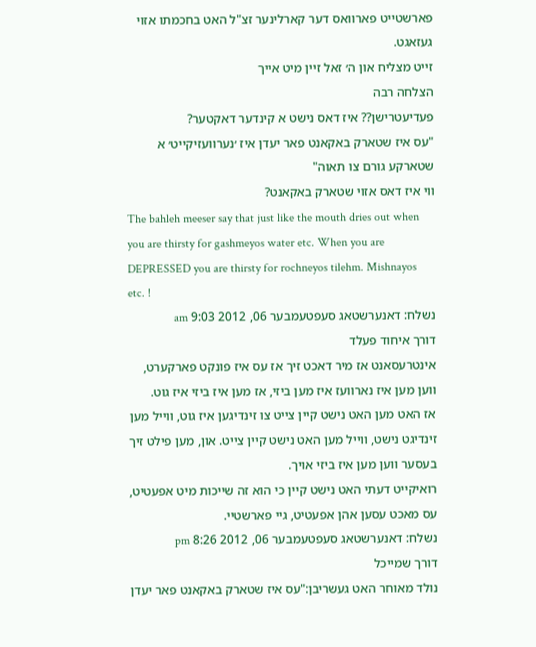פארשטייט פארוואס דער קארלינער זצ"ל האט בחכמתו אזוי געזאגט.
זייט מצליח און ה׳ זאל זיין מיט אייך
הצלחה רבה
פעדיעטרישן?? איז דאס נישט א קינדער דאקטער?
"עס איז שטארק באקאנט פאר יעדן איז ׳נערוועזיקייט׳ א שטארקע גורם צו תאוה"
ווי איז דאס אזוי שטארק באקאנט?
The bahleh meeser say that just like the mouth dries out when you are thirsty for gashmeyos water etc. When you are DEPRESSED you are thirsty for rochneyos tilehm. Mishnayos etc. !
נשלח: דאנערשטאג סעפטעמבער 06, 2012 9:03 am
דורך איחוד פעלד
אינטרעסאנט אז מיר דאכט זיך אז עס איז פונקט פארקערט, ווען מען איז נארוועז איז מען ביזי, אז מען איז ביזי איז גוט.
אז האט מען האט נישט קיין צייט צו זינדיגען איז גוט, ווייל מען זינדיגט נישט, ווייל מען האט נישט קיין צייט. און, מען פילט זיך בעסער ווען מען איז ביזי אויך.
רואיקייט דעתי האט נישט קיין כי הוא זה שייכות מיט אפעטיט, עס מאכט עסען אהן אפעטיט, גיי פארשטיי.
נשלח: דאנערשטאג סעפטעמבער 06, 2012 8:26 pm
דורך שמייכל
נולד מאוחר האט געשריבן:"עס איז שטארק באקאנט פאר יעדן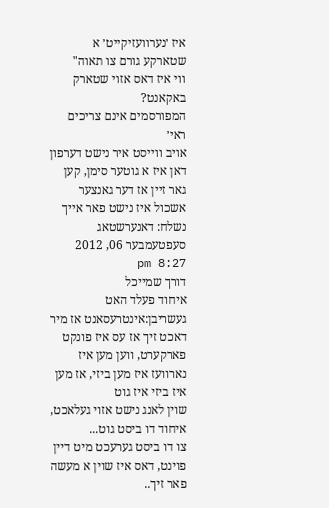איז ׳נערוועזיקייט׳ א שטארקע גורם צו תאוה"
ווי איז דאס אזוי שטארק באקאנט?
המפורסמים אינם צריכים ראי׳
אויב ווייסט איר נישט דערפון דאן איז א גוטער סימן, קען גאר זיין אז דער גאנצער אשכול איז נישט פאר אייך
נשלח: דאנערשטאג סעפטעמבער 06, 2012 8:27 pm
דורך שמייכל
איחוד פעלד האט געשריבן:אינטרעסאנט אז מיר דאכט זיך אז עס איז פונקט פארקערט, ווען מען איז נארוועז איז מען ביזי, אז מען איז ביזי איז גוט
שוין לאנג נישט אזוי געלאכט, איחוד דו ביסט גוט...
צו דו ביסט גערעכט מיט דיין פוינט, דאס איז שוין א מעשה פאר זיך..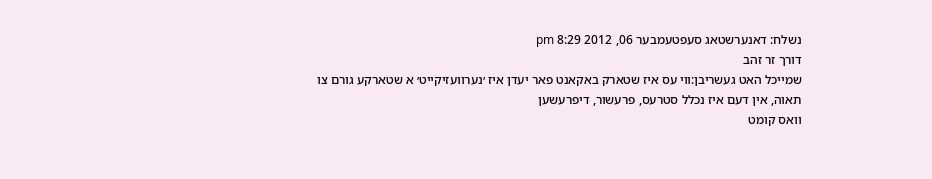נשלח: דאנערשטאג סעפטעמבער 06, 2012 8:29 pm
דורך זר זהב
שמייכל האט געשריבן:ווי עס איז שטארק באקאנט פאר יעדן איז ׳נערוועזיקייט׳ א שטארקע גורם צו תאוה, אין דעם איז נכלל סטרעס, פרעשור, דיפרעשען
וואס קומט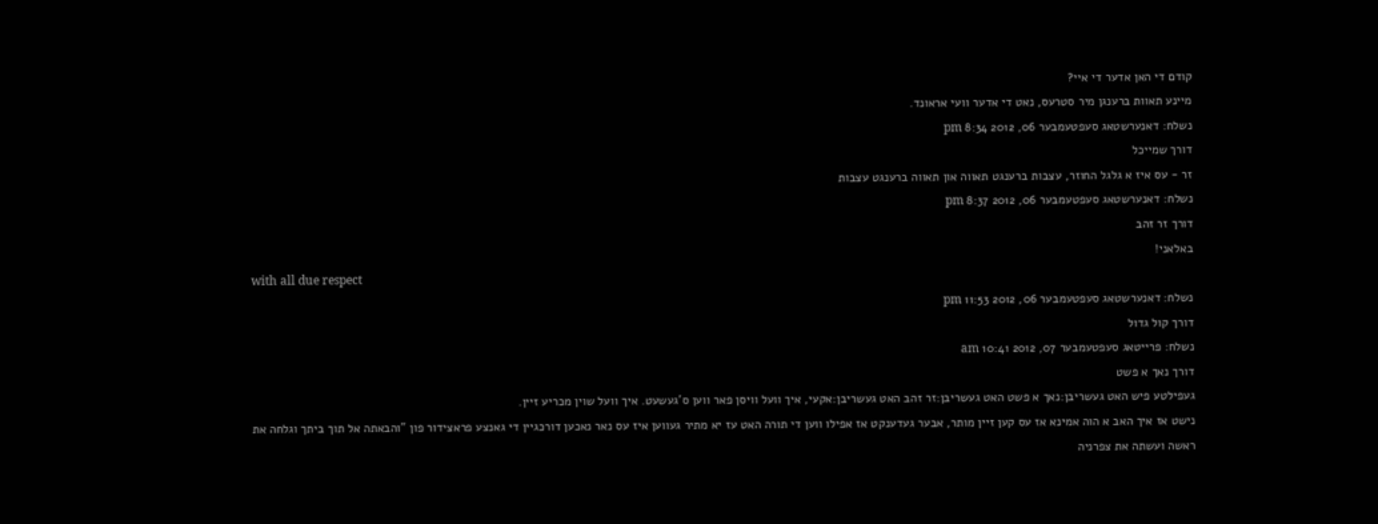קודם די האן אדער די איי?
מיינע תאוות ברענגן מיר סטרעס, נאט די אדער וועי אראונד.
נשלח: דאנערשטאג סעפטעמבער 06, 2012 8:34 pm
דורך שמייכל
זר - עס איז א גלגל החוזר, עצבות ברענגט תאווה און תאווה ברענגט עצבות
נשלח: דאנערשטאג סעפטעמבער 06, 2012 8:37 pm
דורך זר זהב
באלאני!
with all due respect
נשלח: דאנערשטאג סעפטעמבער 06, 2012 11:53 pm
דורך קול גדול
נשלח: פרייטאג סעפטעמבער 07, 2012 10:41 am
דורך נאך א פשט
געפילטע פיש האט געשריבן:נאך א פשט האט געשריבן:זר זהב האט געשריבן:אקעי, איך וועל וויסן פאר ווען ס'געשעט. איך וועל שוין מכריע זיין.
נישט אז איך האב א הוה אמינא אז עס קען זיין מותר, אבער געדענקט אז אפילו ווען די תורה האט עז יא מתיר געווען איז עס נאר נאכען דורכגיין די גאנצע פראצידור פון "והבאתה אל תוך ביתך וגלחה את ראשה ועשתה את צפרניה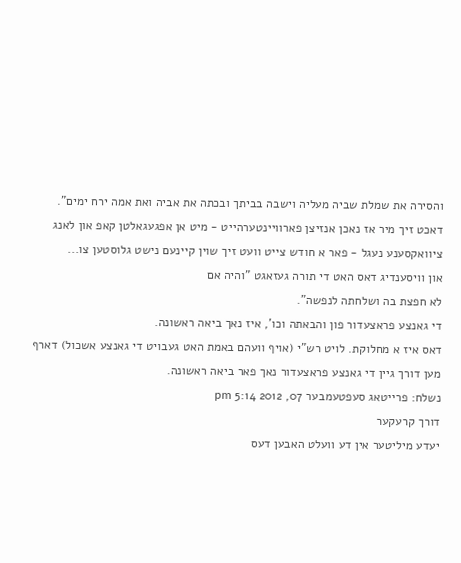והסירה את שמלת שביה מעליה וישבה בביתך ובכתה את אביה ואת אמה ירח ימים".
דאכט זיך מיר אז נאכן אנזיצן פארוויינטערהייט - מיט אן אפגעגאלטן קאפ און לאנג ציוואקסענע נעגל - פאר א חודש צייט וועט זיך שוין קיינעם נישט גלוסטען צו...
און וויסענדיג דאס האט די תורה געזאגט "והיה אם
לא חפצת בה ושלחתה לנפשה".
די גאנצע פראצעדור פון והבאתה וכו', איז נאך ביאה ראשונה.
דאס איז א מחלוקת. לויט רש"י (אויף וועהם באמת האט געבויט די גאנצע אשכול) דארף מען דורך גיין די גאנצע פראצעדור נאך פאר ביאה ראשונה.
נשלח: פרייטאג סעפטעמבער 07, 2012 5:14 pm
דורך קרעקער
יעדע מיליטער אין דע וועלט האבען דעס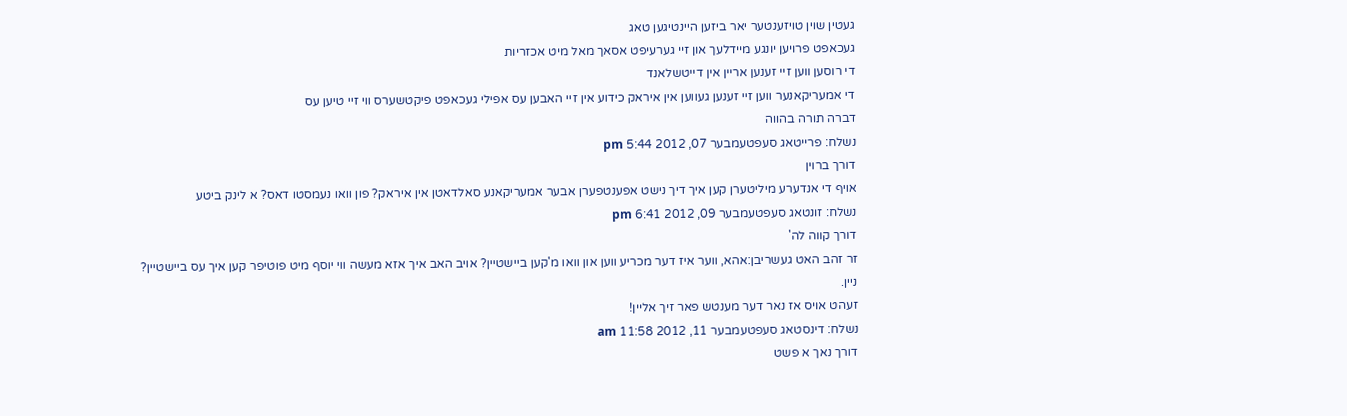געטין שוין טויזענטער יאר ביזען היינטיגען טאג
געכאפט פרויען יונגע מיידלעך און זיי גערעיפט אסאך מאל מיט אכזריות
די רוסען ווען זיי זענען אריין אין דייטשלאנד
די אמעריקאנער ווען זיי זענען געווען אין איראק כידוע אין זיי האבען עס אפילי געכאפט פיקטשערס ווי זיי טיען עס
דברה תורה בהווה
נשלח: פרייטאג סעפטעמבער 07, 2012 5:44 pm
דורך ברוין
אויף די אנדערע מיליטערן קען איך דיך נישט אפענטפערן אבער אמעריקאנע סאלדאטן אין איראק? פון וואו נעמסטו דאס? א לינק ביטע
נשלח: זונטאג סעפטעמבער 09, 2012 6:41 pm
דורך קווה לה'
זר זהב האט געשריבן:אהא, ווער איז דער מכריע ווען און וואו מ'קען ביישטיין? אויב האב איך אזא מעשה ווי יוסף מיט פוטיפר קען איך עס ביישטיין?
ניין.
זעהט אויס אז נאר דער מענטש פאר זיך אליין!
נשלח: דינסטאג סעפטעמבער 11, 2012 11:58 am
דורך נאך א פשט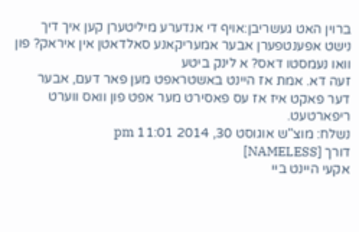ברוין האט געשריבן:אויף די אנדערע מיליטערן קען איך דיך נישט אפענטפערן אבער אמעריקאנע סאלדאטן אין איראק? פון וואו נעמסטו דאס? א לינק ביטע
זעה דא. אמת אז היינט באשטראפט מען פאר דעם, אבער דער פאקט איז אז עס פאסירט מער אפט פון וואס ווערט ריפארטעט.
נשלח: מוצ"ש אוגוסט 30, 2014 11:01 pm
דורך [NAMELESS]
אקעי היינט ביי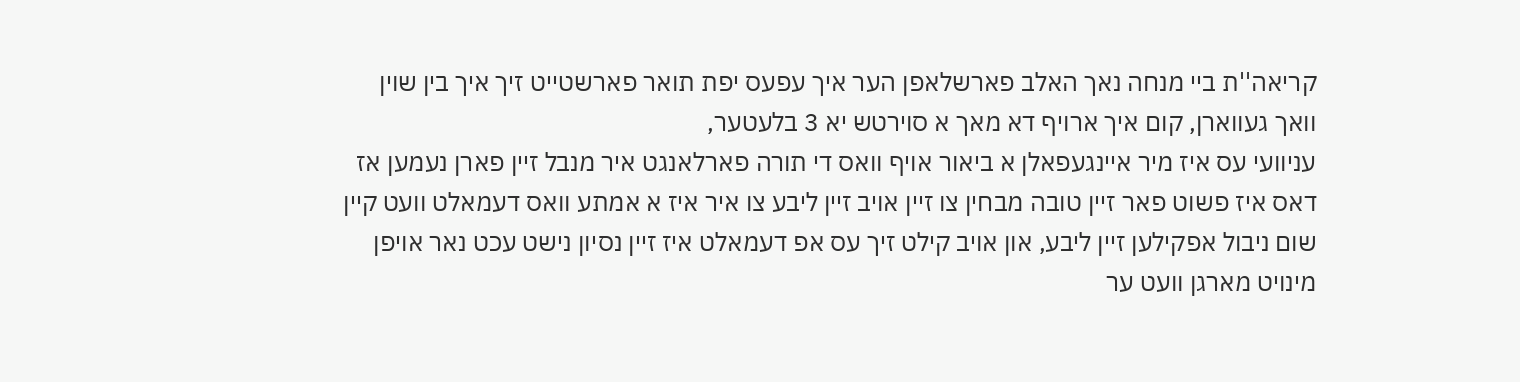קריאה''ת ביי מנחה נאך האלב פארשלאפן הער איך עפעס יפת תואר פארשטייט זיך איך בין שוין וואך געווארן, קום איך ארויף דא מאך א סוירטש יא 3 בלעטער,
עניוועי עס איז מיר איינגעפאלן א ביאור אויף וואס די תורה פארלאנגט איר מנבל זיין פארן נעמען אז דאס איז פשוט פאר זיין טובה מבחין צו זיין אויב זיין ליבע צו איר איז א אמתע וואס דעמאלט וועט קיין שום ניבול אפקילען זיין ליבע, און אויב קילט זיך עס אפ דעמאלט איז זיין נסיון נישט עכט נאר אויפן מינויט מארגן וועט ער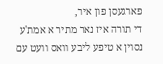פארגעסן פון איר,
די תורה איז נאר מתיר א אמת'ע נסוין א טיפע ליבע וואס וועט עם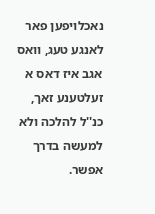נאכלויפען פאר לאנגע טעג, וואס אגב איז דאס א זעלטענע זאך,
כנ''ל להלכה ולא למעשה בדרך אפשר.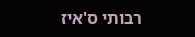רבותי ס'איז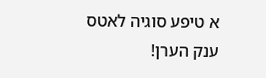א טיפע סוגיה לאטס ענק הערן!